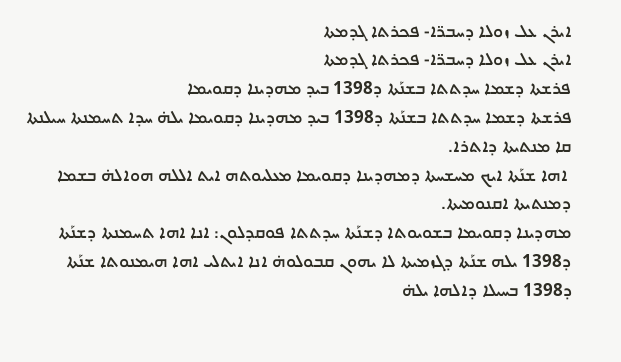ܐܝܪܢ ܥܠ ܙܘܠܐ ܕܚܒܪ̈ܐ- ܦܟܪܬܐ ܓܕܡܬܐ
ܐܝܪܢ ܥܠ ܙܘܠܐ ܕܚܒܪ̈ܐ- ܦܟܪܬܐ ܓܕܡܬܐ
ܦܪܫܬܐ ܕܫܡܐ ܚܕܬܬܐ ܒܫܢܰܬܐ ܕ1398 ܒܝܕ ܡܗܕܝܢܐ ܕܩܘܝܡܐ
ܦܪܫܬܐ ܕܫܡܐ ܚܕܬܬܐ ܒܫܢܰܬܐ ܕ1398 ܒܝܕ ܡܗܕܝܢܐ ܕܩܘܝܡܐ ܝܠܗ̇ ܚܕܐ ܬܚܡܢܬܐ ܚܝܠܢܬܐ ܩܐ ܡܢܬܝܬܐ ܕܐܬܪܐ.
 ܐܗܐ ܫܢܰܬܐ ܐܝܟ ܡܚܫܚܬܐ ܕܡܗܕܝܢܐ ܕܩܘܝܡܐ ܡܥܠܝܘܬܗ ܐܝܬ ܐܠܠܗ ܗܘܐܠܗ̇ ܒܫܡܐ ܕܡܢܬܝܬܐ ܐܩܢܘܡܝܬܐ.
ܡܗܕܝܢܐ ܕܩܘܝܡܐ ܒܫܘܝܘܬܐ ܕܫܢܰܬܐ ܚܕܬܬܐ ܦܘܩܕܠܘܢ: ܐܢܐ ܐܗܐ ܬܚܡܢܬܐ ܕܫܢܰܬܐ ܕ1398 ܝܠܗ ܫܢܰܬܐ ܕܓܙܡܝܬܐ ܠܐ ܝܗܘܢ ܩܒܘܠܘܗ̇ ܐܢܐ ܐܝܬܠܝ ܐܗܐ ܗܝܡܢܘܬܐ ܫܢܰܬܐ ܕ1398 ܒܚܝܠܐ ܕܐܠܗܐ ܝܠܗ̇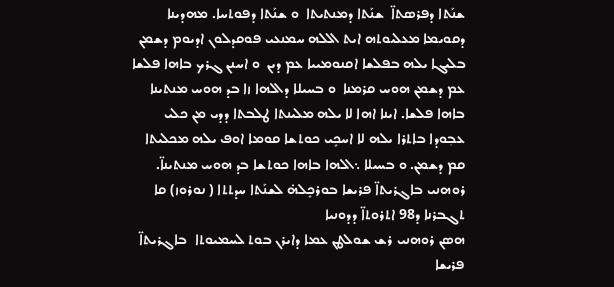ܫܢܰܬܐ ܕܦܪܣܬܐ̈  ܫܢܰܬܐ ܕܡܢܬܝܬܐ  ܘ ܫܢܰܬܐ ܕܦܘܬܚܐ. ܡܗܕܝܢܐ ܕܩܘܝܡܐ ܡܥܠܝܘܬܗ ܐܝܬ ܐܠܠܗ ܚܡܢܥܝ ܦܘܩܕܠܘܢ ܐܕܝܘܡ ܕܫܡܢ ܒܠܝܓܐ ܝܠܗ ܒܦܠܫܐ ܐܩܢܘܡܝܝܐ ܥܡ ܕܝܢ  ܘ ܐܚܢܢ ܓܪܟ ܒܐܗܐ ܦܠܫܐ ܥܡ ܕܫܡܢ ܗܘܚ ܩܪܡܢܐ  ܘ ܒܚܝܠܐ ܕܐܠܗܐ ܙܐ ܒܕ ܗܘܚ ܡܢܬܝܢܐ ܒܐܗܐ ܦܠܫܐ. ܐܝܢܐ ܐܗܐ ܠܐ ܝܠܗ ܡܠܝܢܬܐ ܛܠܒܬܐ ܕܕܝ ܡܢ ܟܠܝ ܥܒܼܘܕܐ ܒܐܬܪܐ ܝܠܗ ܠܐ ܐܚܟܻܝ ܟܘܬܫܐ ܩܘܡܐ ܐܘܦ ܝܠܗ ܡܟܠܝܬܐ ܩܡ ܕܫܡܢ. ܘ ܒܚܝܠܐ ܆ܐܠܗܐ ܒܐܗܐ ܟܘܬܫܐ ܒܕ ܗܘܚ ܡܢܬܝܢܐ̈.
ܪܘܗܢܝ ܒܐܓܪܝܬܐ̈ ܦܪܝܫܐ ܒܘܪܟܻܠܗ̇ ܠܫܢܰܬܐ ܚܕܬܬܐ ( ܢܘܪܘܙ) ܩܐ ܬܓܒܪܢܐ ܕ98 ܐܬܪܘܬܐ̈ ܕܕܘܢܝܐ
ܗܣܢ ܪܘܗܢܝ ܪܫ ܫܘܠܛܢ ܥܡܐ ܕܐܝܪܢ ܒܘܬ ܠܚܡܝܘܬܐ  ܒܐܓܪܝܬܐ̈ ܦܪܝܫܐ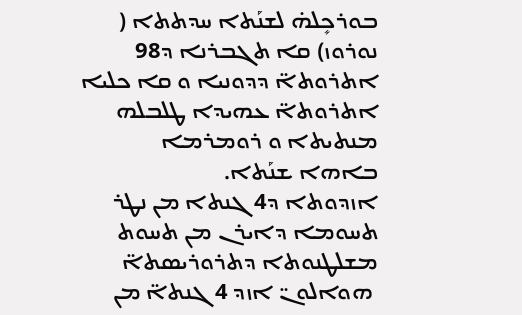ܒܘܪܟܻܠܗ̇ ܠܫܢܰܬܐ ܚܕܬܬܐ ( ܢܘܪܘܙ) ܩܐ ܬܓܒܪܢܐ ܕ98 ܐܬܪܘܬܐ̈ ܕܕܘܢܝܐ ܘ ܩܐ ܟܠܝܐ ܐܬܪܘܬܐ̈ ܥܗܝܕܐ ܛܠܒܠܗ ܡܢܬܝܬܐ ܘ ܪܘܡܪܡܐ ܒܐܗܐ ܫܢܰܬܐ.
ܐܙܕܘܬܐ ܕ4 ܓܢܬܐ ܡܢ ܢܛܪ ܬܚܘܡܐ ܕܐܝܪܢ ܡܢ ܬܚܘܬ ܡܫܠܛܢܘܬܐ ܕܬܪܘܪܝܣܬܐ̈
 ܗܘܐܠܘܢ̈ ܐܙܕ 4 ܓܢܬܐ̈ ܡܢ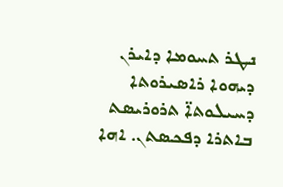ܢܛܪ ܬܚܘܡܐ ܕܐܝܪܢ ܕܝܗܘܐ ܪܐܣܝܪܘܬܐ ܕܚܝܠܘܬܐ̈ ܬܪܘܪܝܣܬ ܒܐܬܪܐ ܕܦܟܣܬܢ. ܐܗܐ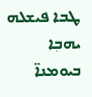ܛܒܐ ܦܝܫܠܗ ܝܗܒܼܐ ܒܝܘܡܢܐ̈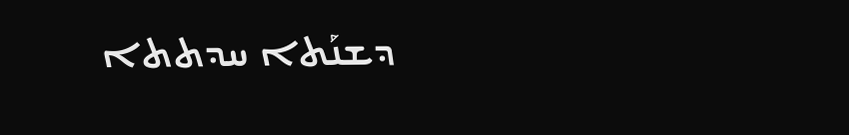ܕܫܢܰܬܐ ܚܕܬܬܐ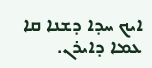ܐܝܟ ܚܕܐ ܕܫܢܐ ܩܐ ܥܡܐ ܕܐܝܪܢ.